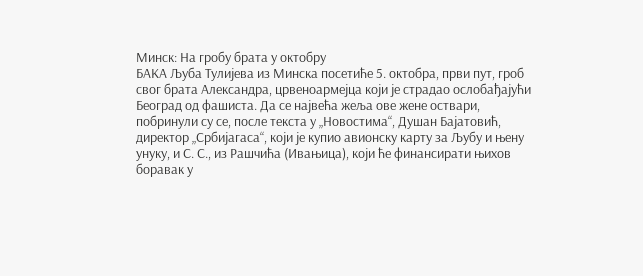Минск: На гробу брата у октобру
БАКА Љуба Тулијева из Минска посетиће 5. октобра, први пут, гроб свог брата Александра, црвеноармејца који је страдао ослобађајући Београд од фашиста. Да се највећа жеља ове жене оствари, побринули су се, после текста у „Новостима“, Душан Бајатовић, директор „Србијагаса“, који је купио авионску карту за Љубу и њену унуку, и С. С., из Рашчића (Ивањица), који ће финансирати њихов боравак у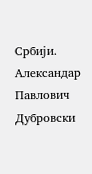Србији.
Александар Павлович Дубровски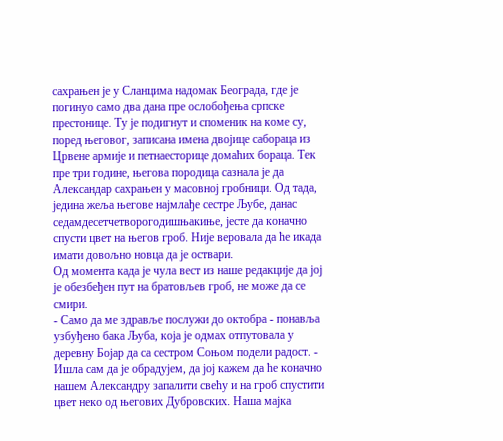сахрањен је у Сланцима надомак Београда, где је погинуо само два дана пре ослобођења српске престонице. Ту је подигнут и споменик на коме су, поред његовог, записана имена двојице сабораца из Црвене армије и петнаесторице домаћих бораца. Тек пре три године, његова породица сазнала је да Александар сахрањен у масовној гробници. Од тада, једина жеља његове најмлађе сестре Љубе, данас седамдесетчетворогодишњакиње, јесте да коначно спусти цвет на његов гроб. Није веровала да ће икада имати довољно новца да је оствари.
Од момента када је чула вест из наше редакције да јој је обезбеђен пут на братовљев гроб, не може да се смири.
- Само да ме здравље послужи до октобра - понавља узбуђено бака Љуба, која је одмах отпутовала у деревну Бојар да са сестром Соњом подели радост. - Ишла сам да је обрадујем, да јој кажем да ће коначно нашем Александру запалити свећу и на гроб спустити цвет неко од његових Дубровских. Наша мајка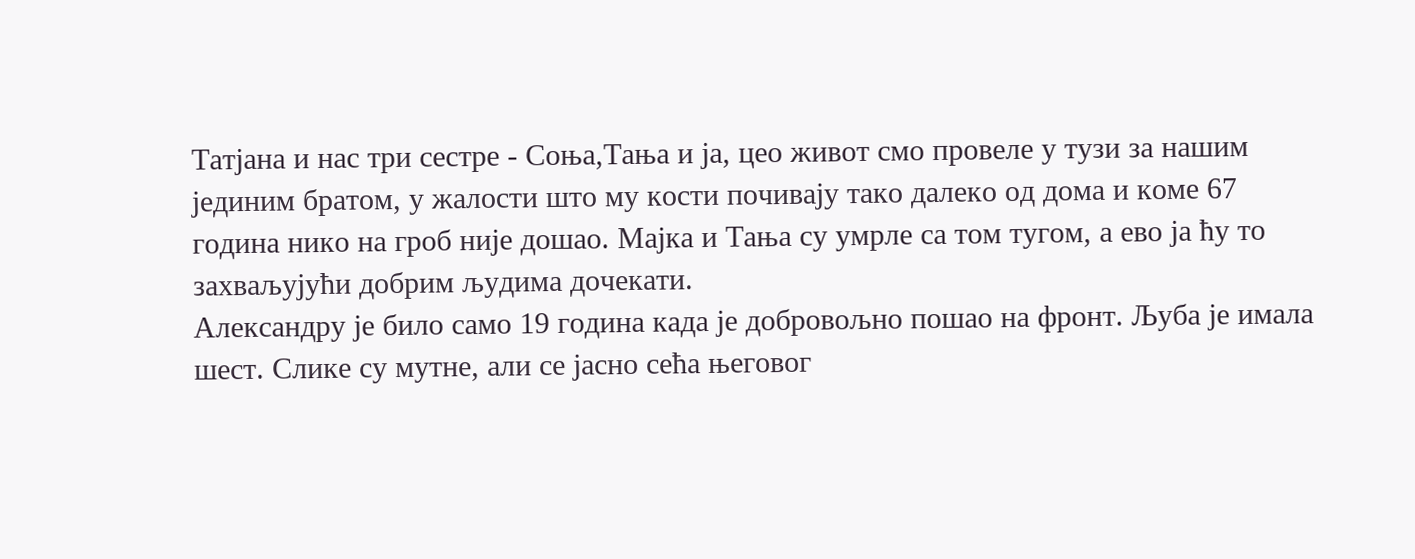Татјана и нас три сестре - Соња,Тања и ја, цео живот смо провеле у тузи за нашим јединим братом, у жалости што му кости почивају тако далеко од дома и коме 67 година нико на гроб није дошао. Мајка и Тања су умрле са том тугом, а ево ја ћу то захваљујући добрим људима дочекати.
Александру је било само 19 година када је добровољно пошао на фронт. Љуба је имала шест. Слике су мутне, али се јасно сећа његовог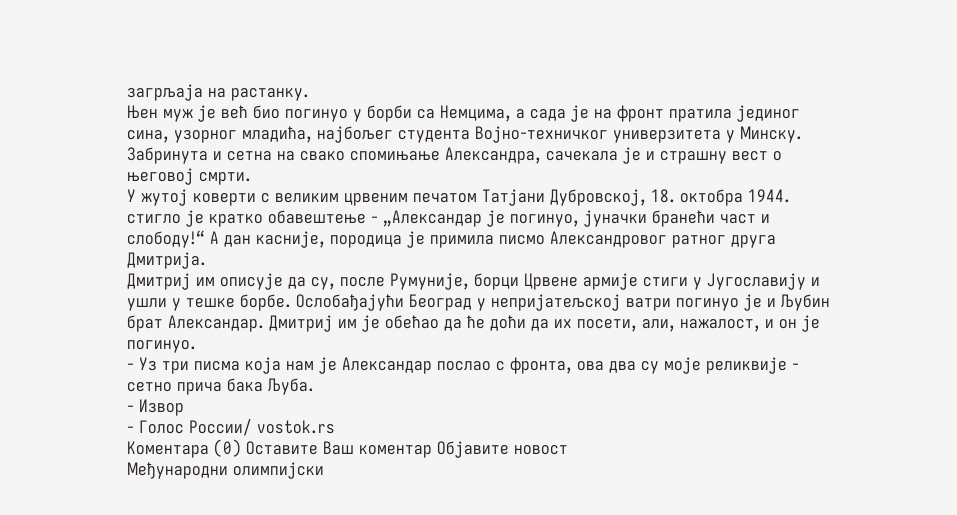загрљаја на растанку.
Њен муж је већ био погинуо у борби са Немцима, а сада је на фронт пратила јединог сина, узорног младића, најбољег студента Војно-техничког универзитета у Минску. Забринута и сетна на свако спомињање Александра, сачекала је и страшну вест о његовој смрти.
У жутој коверти с великим црвеним печатом Татјани Дубровској, 18. октобра 1944. стигло је кратко обавештење - „Александар је погинуо, јуначки бранећи част и слободу!“ А дан касније, породица је примила писмо Александровог ратног друга Дмитрија.
Дмитриј им описује да су, после Румуније, борци Црвене армије стиги у Југославију и ушли у тешке борбе. Ослобађајући Београд у непријатељској ватри погинуо је и Љубин брат Александар. Дмитриј им је обећао да ће доћи да их посети, али, нажалост, и он је погинуо.
- Уз три писма која нам је Александар послао с фронта, ова два су моје реликвије - сетно прича бака Љуба.
- Извор
- Голос России/ vostok.rs
Коментара (0) Оставите Ваш коментар Објавите новост
Међународни олимпијски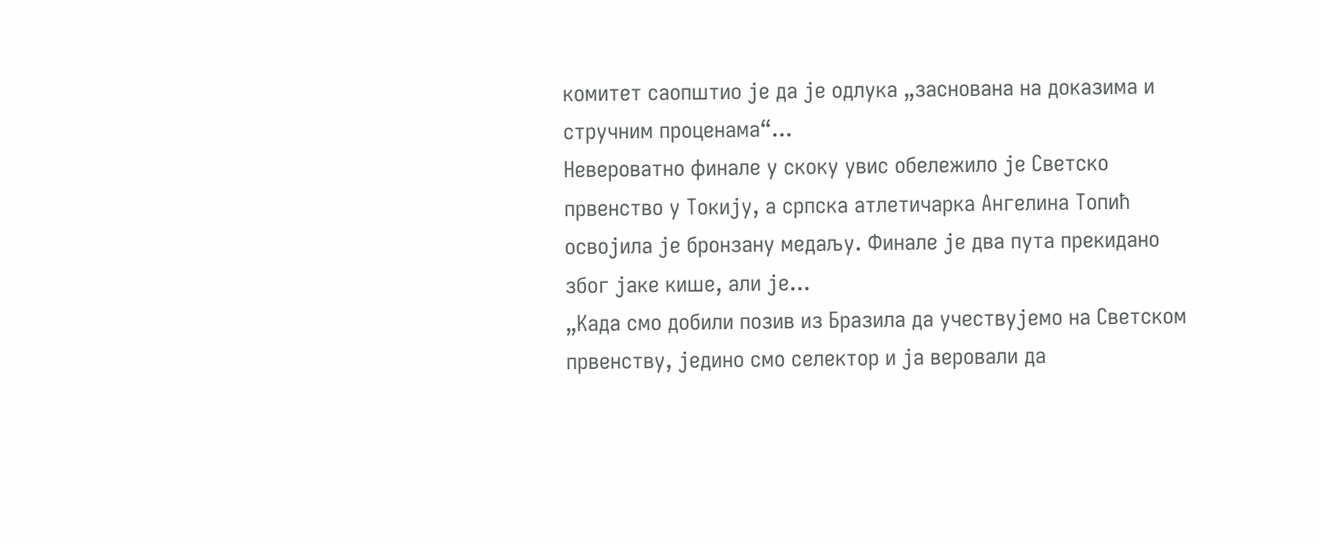комитет саопштио је да је одлука „заснована на доказима и стручним проценама“...
Невероватно финале у скоку увис обележило је Светско првенство у Токију, а српска атлетичарка Ангелина Топић освојила је бронзану медаљу. Финале је два пута прекидано због јаке кише, али је...
„Када смо добили позив из Бразила да учествујемо на Светском првенству, једино смо селектор и ја веровали да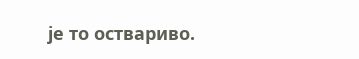је то оствариво.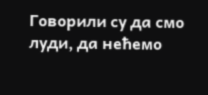Говорили су да смо луди, да нећемо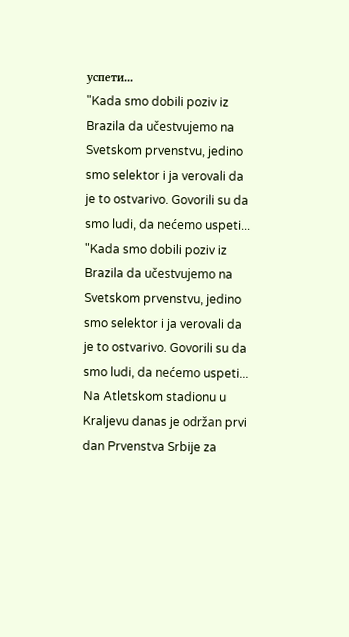успети...
"Kada smo dobili poziv iz Brazila da učestvujemo na Svetskom prvenstvu, jedino smo selektor i ja verovali da je to ostvarivo. Govorili su da smo ludi, da nećemo uspeti...
"Kada smo dobili poziv iz Brazila da učestvujemo na Svetskom prvenstvu, jedino smo selektor i ja verovali da je to ostvarivo. Govorili su da smo ludi, da nećemo uspeti...
Na Atletskom stadionu u Kraljevu danas je održan prvi dan Prvenstva Srbije za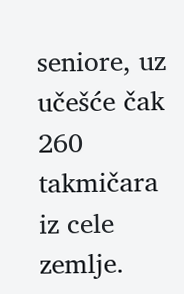seniore, uz učešće čak 260 takmičara iz cele zemlje.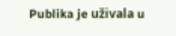Publika je uživala u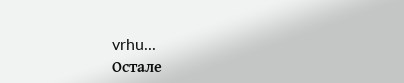vrhu...
Остале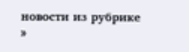новости из рубрике »